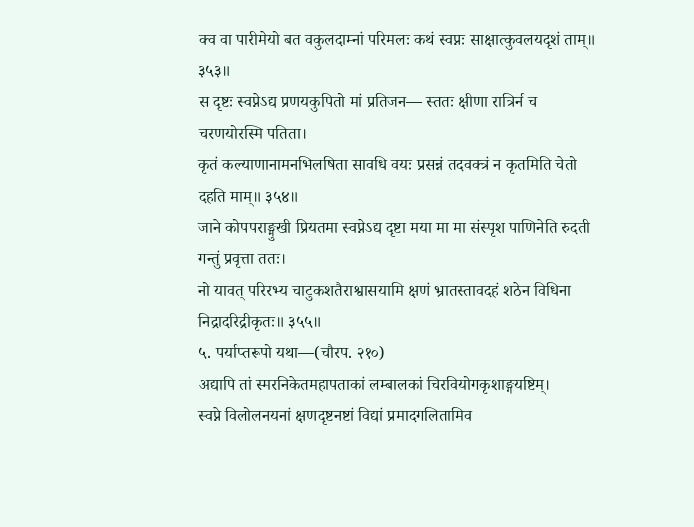क्व वा पारीमेयो बत वकुलदाम्नां परिमलः कथं स्वप्नः साक्षात्कुवलयदृशं ताम्॥ ३५३॥
स दृष्टः स्वप्नेऽद्य प्रणयकुपितो मां प्रतिजन— स्ततः क्षीणा रात्रिर्न च चरणयोरस्मि पतिता।
कृतं कल्याणानामनभिलषिता सावधि वयः प्रसन्नं तदवक्त्रं न कृतमिति चेतो दहति माम्॥ ३५४॥
जाने कोपपराङ्मुखी प्रियतमा स्वप्नेऽद्य दृष्टा मया मा मा संस्पृश पाणिनेति रुदती गन्तुं प्रवृत्ता ततः।
नो यावत् परिरभ्य चाटुकशतैराश्वासयामि क्षणं भ्रातस्तावदहं शठेन विधिना निद्रादरिद्रीकृतः॥ ३५५॥
५. पर्याप्तरूपो यथा—(चौरप. २१०)
अद्यापि तां स्मरनिकेतमहापताकां लम्बालकां चिरवियोगकृशाङ्गयष्टिम्।
स्वप्ने विलोलनयनां क्षणदृष्टनष्टां विद्यां प्रमादगलितामिव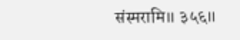संस्मरामि॥ ३५६॥